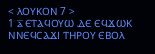< ⲖⲞⲨⲔⲞⲚ 7 >
1 ⲁ̅ ⲈⲦⲀϤⲞⲨⲰ ⲆⲈ ⲈϤϪⲰⲔ ⲚⲚⲈϤⲤⲀϪⲒ ⲦⲎⲢⲞⲨ ⲈⲂⲞⲖ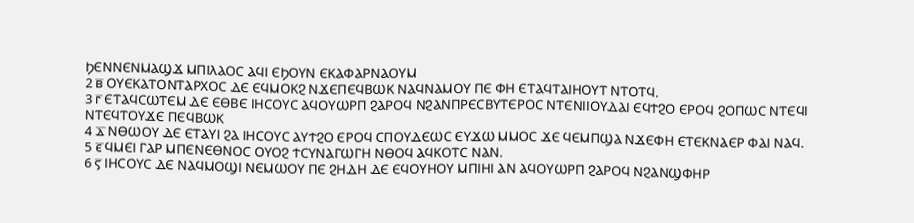ϦⲈⲚⲚⲈⲚⲘⲀϢϪ ⲘⲠⲒⲖⲀⲞⲤ ⲀϤⲒ ⲈϦⲞⲨⲚ ⲈⲔⲀⲪⲀⲢⲚⲀⲞⲨⲘ
2 ⲃ̅ ⲞⲨⲈⲔⲀⲦⲞⲚⲦⲀⲢⲬⲞⲤ ⲆⲈ ⲈϤⲘⲞⲔϨ ⲚϪⲈⲠⲈϤⲂⲰⲔ ⲚⲀϤⲚⲀⲘⲞⲨ ⲠⲈ ⲪⲎ ⲈⲦⲀϤⲦⲀⲒⲎⲞⲨⲦ ⲚⲦⲞⲦϤ.
3 ⲅ̅ ⲈⲦⲀϤⲤⲰⲦⲈⲘ ⲆⲈ ⲈⲐⲂⲈ ⲒⲎⲤⲞⲨⲤ ⲀϤⲞⲨⲰⲢⲠ ϨⲀⲢⲞϤ ⲚϨⲀⲚⲠⲢⲈⲤⲂⲨⲦⲈⲢⲞⲤ ⲚⲦⲈⲚⲒⲒⲞⲨⲆⲀⲒ ⲈϤϮϨⲞ ⲈⲢⲞϤ ϨⲞⲠⲰⲤ ⲚⲦⲈϤⲒ ⲚⲦⲈϤⲦⲞⲨϪⲈ ⲠⲈϤⲂⲰⲔ
4 ⲇ̅ ⲚⲐⲰⲞⲨ ⲆⲈ ⲈⲦⲀⲨⲒ ϨⲀ ⲒⲎⲤⲞⲨⲤ ⲀⲨϮϨⲞ ⲈⲢⲞϤ ⲤⲠⲞⲨⲆⲈⲰⲤ ⲈⲨϪⲰ ⲘⲘⲞⲤ ϪⲈ ϤⲈⲘⲠϢⲀ ⲚϪⲈⲪⲎ ⲈⲦⲈⲔⲚⲀⲈⲢ ⲪⲀⲒ ⲚⲀϤ.
5 ⲉ̅ ϤⲘⲈⲒ ⲄⲀⲢ ⲘⲠⲈⲚⲈⲐⲚⲞⲤ ⲞⲨⲞϨ ϮⲤⲨⲚⲀⲄⲰⲄⲎ ⲚⲐⲞϤ ⲀϤⲔⲞⲦⲤ ⲚⲀⲚ.
6 ⲋ̅ ⲒⲎⲤⲞⲨⲤ ⲆⲈ ⲚⲀϤⲘⲞϢⲒ ⲚⲈⲘⲰⲞⲨ ⲠⲈ ϨⲎⲆⲎ ⲆⲈ ⲈϤⲞⲨⲎⲞⲨ ⲘⲠⲒⲎⲒ ⲀⲚ ⲀϤⲞⲨⲰⲢⲠ ϨⲀⲢⲞϤ ⲚϨⲀⲚϢⲪⲎⲢ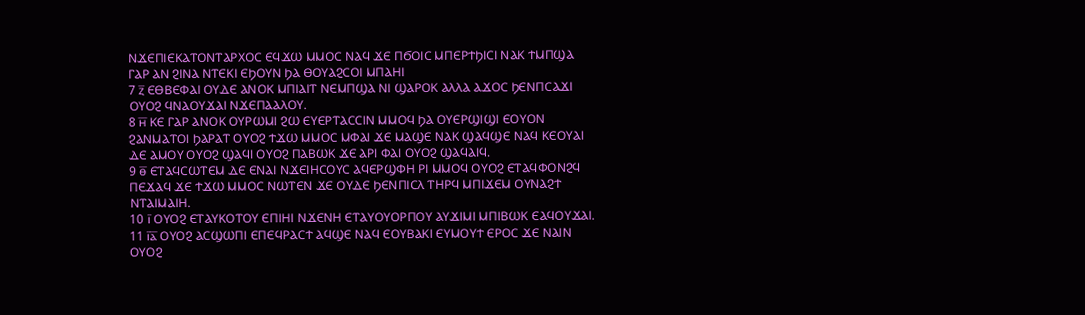ⲚϪⲈⲠⲒⲈⲔⲀⲦⲞⲚⲦⲀⲢⲬⲞⲤ ⲈϤϪⲰ ⲘⲘⲞⲤ ⲚⲀϤ ϪⲈ ⲠϬⲞⲒⲤ ⲘⲠⲈⲢϮϦⲒⲤⲒ ⲚⲀⲔ ϮⲘⲠϢⲀ ⲄⲀⲢ ⲀⲚ ϨⲒⲚⲀ ⲚⲦⲈⲔⲒ ⲈϦⲞⲨⲚ ϦⲀ ⲐⲞⲨⲀϨⲤⲞⲒ ⲘⲠⲀⲎⲒ
7 ⲍ̅ ⲈⲐⲂⲈⲪⲀⲒ ⲞⲨⲆⲈ ⲀⲚⲞⲔ ⲘⲠⲒⲀⲒⲦ ⲚⲈⲘⲠϢⲀ ⲚⲒ ϢⲀⲢⲞⲔ ⲀⲖⲖⲀ ⲀϪⲞⲤ ϦⲈⲚⲠⲤⲀϪⲒ ⲞⲨⲞϨ ϤⲚⲀⲞⲨϪⲀⲒ ⲚϪⲈⲠⲀⲀⲖⲞⲨ.
8 ⲏ̅ ⲔⲈ ⲄⲀⲢ ⲀⲚⲞⲔ ⲞⲨⲢⲰⲘⲒ ϨⲰ ⲈⲨⲈⲢⲦⲀⲤⲤⲒⲚ ⲘⲘⲞϤ ϦⲀ ⲞⲨⲈⲢϢⲒϢⲒ ⲈⲞⲨⲞⲚ ϨⲀⲚⲘⲀⲦⲞⲒ ϦⲀⲢⲀⲦ ⲞⲨⲞϨ ϮϪⲰ ⲘⲘⲞⲤ ⲘⲪⲀⲒ ϪⲈ ⲘⲀϢⲈ ⲚⲀⲔ ϢⲀϤϢⲈ ⲚⲀϤ ⲔⲈⲞⲨⲀⲒ ⲆⲈ ⲀⲘⲞⲨ ⲞⲨⲞϨ ϢⲀϤⲒ ⲞⲨⲞϨ ⲠⲀⲂⲰⲔ ϪⲈ ⲀⲢⲒ ⲪⲀⲒ ⲞⲨⲞϨ ϢⲀϤⲀⲒϤ.
9 ⲑ̅ ⲈⲦⲀϤⲤⲰⲦⲈⲘ ⲆⲈ ⲈⲚⲀⲒ ⲚϪⲈⲒⲎⲤⲞⲨⲤ ⲀϤⲈⲢϢⲪⲎ ⲢⲒ ⲘⲘⲞϤ ⲞⲨⲞϨ ⲈⲦⲀϤⲪⲞⲚϨϤ ⲠⲈϪⲀϤ ϪⲈ ϮϪⲰ ⲘⲘⲞⲤ ⲚⲰⲦⲈⲚ ϪⲈ ⲞⲨⲆⲈ ϦⲈⲚⲠⲒⲤⲖ ⲦⲎⲢϤ ⲘⲠⲒϪⲈⲘ ⲞⲨⲚⲀϨϮ ⲚⲦⲀⲒⲘⲀⲒⲎ.
10 ⲓ̅ ⲞⲨⲞϨ ⲈⲦⲀⲨⲔⲞⲦⲞⲨ ⲈⲠⲒⲎⲒ ⲚϪⲈⲚⲎ ⲈⲦⲀⲨⲞⲨⲞⲢⲠⲞⲨ ⲀⲨϪⲒⲘⲒ ⲘⲠⲒⲂⲰⲔ ⲈⲀϤⲞⲨϪⲀⲒ.
11 ⲓ̅ⲁ̅ ⲞⲨⲞϨ ⲀⲤϢⲰⲠⲒ ⲈⲠⲈϤⲢⲀⲤϮ ⲀϤϢⲈ ⲚⲀϤ ⲈⲞⲨⲂⲀⲔⲒ ⲈⲨⲘⲞⲨϮ ⲈⲢⲞⲤ ϪⲈ ⲚⲀⲒⲚ ⲞⲨⲞϨ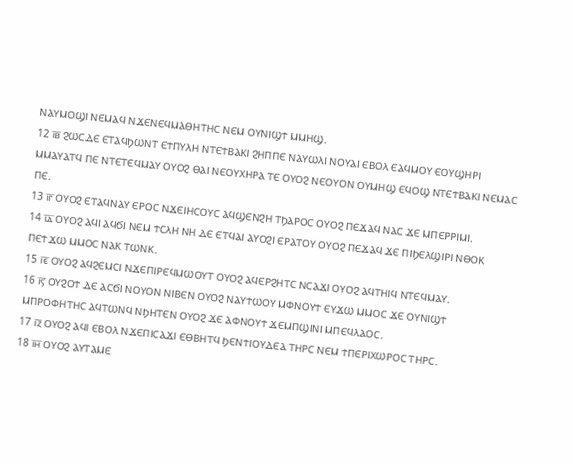ⲚⲀⲨⲘⲞϢⲒ ⲚⲈⲘⲀϤ ⲚϪⲈⲚⲈϤⲘⲀⲐⲎⲦⲎⲤ ⲚⲈⲘ ⲞⲨⲚⲒϢϮ ⲘⲘⲎϢ.
12 ⲓ̅ⲃ̅ ϨⲰⲤⲆⲈ ⲈⲦⲀϤϦⲰⲚⲦ ⲈϮⲠⲨⲖⲎ ⲚⲦⲈϮⲂⲀⲔⲒ ϨⲎⲠⲠⲈ ⲚⲀⲨⲰⲖⲒ ⲚⲞⲨⲀⲒ ⲈⲂⲞⲖ ⲈⲀϤⲘⲞⲨ ⲈⲞⲨϢⲎⲢⲒ ⲘⲘⲀⲨⲀⲦϤ ⲠⲈ ⲚⲦⲈⲦⲈϤⲘⲀⲨ ⲞⲨⲞϨ ⲐⲀⲒ ⲚⲈⲞⲨⲬⲎⲢⲀ ⲦⲈ ⲞⲨⲞϨ ⲚⲈⲞⲨⲞⲚ ⲞⲨⲘⲎϢ ⲈϤⲞϢ ⲚⲦⲈϮⲂⲀⲔⲒ ⲚⲈⲘⲀⲤ ⲠⲈ.
13 ⲓ̅ⲅ̅ ⲞⲨⲞϨ ⲈⲦⲀϤⲚⲀⲨ ⲈⲢⲞⲤ ⲚϪⲈⲒⲎⲤⲞⲨⲤ ⲀϤϢⲈⲚϨⲎ ⲦϦⲀⲢⲞⲤ ⲞⲨⲞϨ ⲠⲈϪⲀϤ ⲚⲀⲤ ϪⲈ ⲘⲠⲈⲢⲢⲒⲘⲒ.
14 ⲓ̅ⲇ̅ ⲞⲨⲞϨ ⲀϤⲒ ⲀϤϬⲒ ⲚⲈⲘ ϮⲤⲖⲎ ⲚⲎ ⲆⲈ ⲈⲦϤⲀⲒ ⲀⲨⲞϨⲒ ⲈⲢⲀⲦⲞⲨ ⲞⲨⲞϨ ⲠⲈϪⲀϤ ϪⲈ ⲠⲒϦⲈⲖϢⲒⲢⲒ ⲚⲐⲞⲔ ⲠⲈϮϪⲰ ⲘⲘⲞⲤ ⲚⲀⲔ ⲦⲰⲚⲔ.
15 ⲓ̅ⲉ̅ ⲞⲨⲞϨ ⲀϤϨⲈⲘⲤⲒ ⲚϪⲈⲠⲒⲢⲈϤⲘⲰⲞⲨⲦ ⲞⲨⲞϨ ⲀϤⲈⲢϨⲎⲦⲤ ⲚⲤⲀϪⲒ ⲞⲨⲞϨ ⲀϤⲦⲎⲒϤ ⲚⲦⲈϤⲘⲀⲨ.
16 ⲓ̅ⲋ̅ ⲞⲨϨⲞϮ ⲆⲈ ⲀⲤϬⲒ ⲚⲞⲨⲞⲚ ⲚⲒⲂⲈⲚ ⲞⲨⲞϨ ⲚⲀⲨϮⲰⲞⲨ ⲘⲪⲚⲞⲨϮ ⲈⲨϪⲰ ⲘⲘⲞⲤ ϪⲈ ⲞⲨⲚⲒϢϮ ⲘⲠⲢⲞⲪⲎⲦⲎⲤ ⲀϤⲦⲰⲚϤ ⲚϦⲎⲦⲈⲚ ⲞⲨⲞϨ ϪⲈ ⲀⲪⲚⲞⲨϮ ϪⲈⲘⲠϢⲒⲚⲒ ⲘⲠⲈϤⲖⲀⲞⲤ.
17 ⲓ̅ⲍ̅ ⲞⲨⲞϨ ⲀϤⲒ ⲈⲂⲞⲖ ⲚϪⲈⲠⲒⲤⲀϪⲒ ⲈⲐⲂⲎⲦϤ ϦⲈⲚϮⲒⲞⲨⲆⲈⲀ ⲦⲎⲢⲤ ⲚⲈⲘ ϮⲠⲈⲢⲒⲬⲰⲢⲞⲤ ⲦⲎⲢⲤ.
18 ⲓ̅ⲏ̅ ⲞⲨⲞϨ ⲀⲨⲦⲀⲘⲈ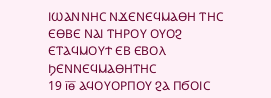ⲒⲰⲀⲚⲚⲎⲤ ⲚϪⲈⲚⲈϤⲘⲀⲐⲎ ⲦⲎⲤ ⲈⲐⲂⲈ ⲚⲀⲒ ⲦⲎⲢⲞⲨ ⲞⲨⲞϨ ⲈⲦⲀϤⲘⲞⲨϮ ⲈⲂ ⲈⲂⲞⲖ ϦⲈⲚⲚⲈϤⲘⲀⲐⲎⲦⲎⲤ
19 ⲓ̅ⲑ̅ ⲀϤⲞⲨⲞⲢⲠⲞⲨ ϨⲀ ⲠϬⲞⲒⲤ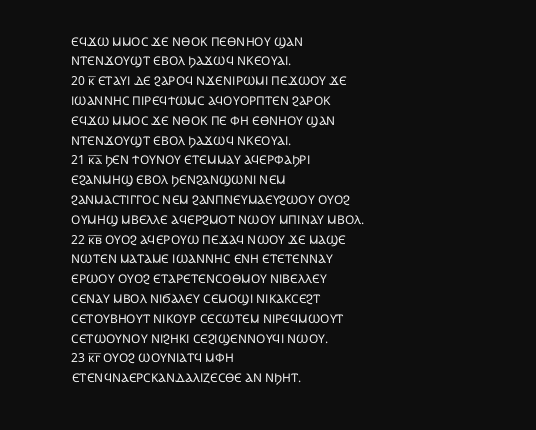ⲈϤϪⲰ ⲘⲘⲞⲤ ϪⲈ ⲚⲐⲞⲔ ⲠⲈⲐⲚⲎⲞⲨ ϢⲀⲚ ⲚⲦⲈⲚϪⲞⲨϢⲦ ⲈⲂⲞⲖ ϦⲀϪⲰϤ ⲚⲔⲈⲞⲨⲀⲒ.
20 ⲕ̅ ⲈⲦⲀⲨⲒ ⲆⲈ ϨⲀⲢⲞϤ ⲚϪⲈⲚⲒⲢⲰⲘⲒ ⲠⲈϪⲰⲞⲨ ϪⲈ ⲒⲰⲀⲚⲚⲎⲤ ⲠⲒⲢⲈϤϮⲰⲘⲤ ⲀϤⲞⲨⲞⲢⲠⲦⲈⲚ ϨⲀⲢⲞⲔ ⲈϤϪⲰ ⲘⲘⲞⲤ ϪⲈ ⲚⲐⲞⲔ ⲠⲈ ⲪⲎ ⲈⲐⲚⲎⲞⲨ ϢⲀⲚ ⲚⲦⲈⲚϪⲞⲨϢⲦ ⲈⲂⲞⲖ ϦⲀϪⲰϤ ⲚⲔⲈⲞⲨⲀⲒ.
21 ⲕ̅ⲁ̅ ϦⲈⲚ ϮⲞⲨⲚⲞⲨ ⲈⲦⲈⲘⲘⲀⲨ ⲀϤⲈⲢⲪⲀϦⲢⲒ ⲈϨⲀⲚⲘⲎϢ ⲈⲂⲞⲖ ϦⲈⲚϨⲀⲚϢⲰⲚⲒ ⲚⲈⲘ ϨⲀⲚⲘⲀⲤⲦⲒⲄⲄⲞⲤ ⲚⲈⲘ ϨⲀⲚⲠⲚⲈⲨⲘⲀⲈⲨϨⲰⲞⲨ ⲞⲨⲞϨ ⲞⲨⲘⲎϢ ⲘⲂⲈⲖⲖⲈ ⲀϤⲈⲢϨⲘⲞⲦ ⲚⲰⲞⲨ ⲘⲠⲒⲚⲀⲨ ⲘⲂⲞⲖ.
22 ⲕ̅ⲃ̅ ⲞⲨⲞϨ ⲀϤⲈⲢⲞⲨⲰ ⲠⲈϪⲀϤ ⲚⲰⲞⲨ ϪⲈ ⲘⲀϢⲈ ⲚⲰⲦⲈⲚ ⲘⲀⲦⲀⲘⲈ ⲒⲰⲀⲚⲚⲎⲤ ⲈⲚⲎ ⲈⲦⲈⲦⲈⲚⲚⲀⲨ ⲈⲢⲰⲞⲨ ⲞⲨⲞϨ ⲈⲦⲀⲢⲈⲦⲈⲚⲤⲞⲐⲘⲞⲨ ⲚⲒⲂⲈⲖⲖⲈⲨ ⲤⲈⲚⲀⲨ ⲘⲂⲞⲖ ⲚⲒϬⲀⲖⲈⲨ ⲤⲈⲘⲞϢⲒ ⲚⲒⲔⲀⲔⲤⲈϨⲦ ⲤⲈⲦⲞⲨⲂⲎⲞⲨⲦ ⲚⲒⲔⲞⲨⲢ ⲤⲈⲤⲰⲦⲈⲘ ⲚⲒⲢⲈϤⲘⲰⲞⲨⲦ ⲤⲈⲦⲰⲞⲨⲚⲞⲨ ⲚⲒϨⲎⲔⲒ ⲤⲈϨⲒϢⲈⲚⲚⲞⲨϤⲒ ⲚⲰⲞⲨ.
23 ⲕ̅ⲅ̅ ⲞⲨⲞϨ ⲰⲞⲨⲚⲒⲀⲦϤ ⲘⲪⲎ ⲈⲦⲈⲚϤⲚⲀⲈⲢⲤⲔⲀⲚⲆⲀⲖⲒⲌⲈⲤⲐⲈ ⲀⲚ ⲚϦⲎⲦ.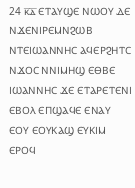24 ⲕ̅ⲇ̅ ⲈⲦⲀⲨϢⲈ ⲚⲰⲞⲨ ⲆⲈ ⲚϪⲈⲚⲒⲢⲈⲘⲚϨⲰⲂ ⲚⲦⲈⲒⲰⲀⲚⲚⲎⲤ ⲀϤⲈⲢϨⲎⲦⲤ ⲚϪⲞⲤ ⲚⲚⲒⲘⲎϢ ⲈⲐⲂⲈ ⲒⲰⲀⲚⲚⲎⲤ ϪⲈ ⲈⲦⲀⲢⲈⲦⲈⲚⲒ ⲈⲂⲞⲖ ⲈⲠϢⲀϤⲈ ⲈⲚⲀⲨ ⲈⲞⲨ ⲈⲞⲨⲔⲀϢ ⲈⲨⲔⲒⲘ ⲈⲢⲞϤ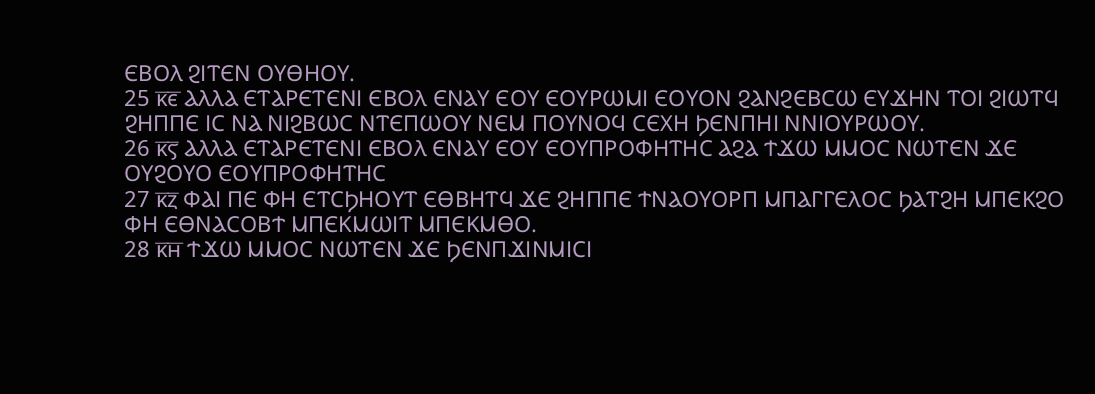ⲈⲂⲞⲖ ϨⲒⲦⲈⲚ ⲞⲨⲐⲎⲞⲨ.
25 ⲕ̅ⲉ̅ ⲀⲖⲖⲀ ⲈⲦⲀⲢⲈⲦⲈⲚⲒ ⲈⲂⲞⲖ ⲈⲚⲀⲨ ⲈⲞⲨ ⲈⲞⲨⲢⲰⲘⲒ ⲈⲞⲨⲞⲚ ϨⲀⲚϨⲈⲂⲤⲰ ⲈⲨϪⲎⲚ ⲦⲞⲒ ϨⲒⲰⲦϤ ϨⲎⲠⲠⲈ ⲒⲤ ⲚⲀ ⲚⲒϨⲂⲰⲤ ⲚⲦⲈⲠⲰⲞⲨ ⲚⲈⲘ ⲠⲞⲨⲚⲞϤ ⲤⲈⲬⲎ ϦⲈⲚⲠⲎⲒ ⲚⲚⲒⲞⲨⲢⲰⲞⲨ.
26 ⲕ̅ⲋ̅ ⲀⲖⲖⲀ ⲈⲦⲀⲢⲈⲦⲈⲚⲒ ⲈⲂⲞⲖ ⲈⲚⲀⲨ ⲈⲞⲨ ⲈⲞⲨⲠⲢⲞⲪⲎⲦⲎⲤ ⲀϨⲀ ϮϪⲰ ⲘⲘⲞⲤ ⲚⲰⲦⲈⲚ ϪⲈ ⲞⲨϨⲞⲨⲞ ⲈⲞⲨⲠⲢⲞⲪⲎⲦⲎⲤ
27 ⲕ̅ⲍ̅ ⲪⲀⲒ ⲠⲈ ⲪⲎ ⲈⲦⲤϦⲎⲞⲨⲦ ⲈⲐⲂⲎⲦϤ ϪⲈ ϨⲎⲠⲠⲈ ϮⲚⲀⲞⲨⲞⲢⲠ ⲘⲠⲀⲄⲄⲈⲖⲞⲤ ϦⲀⲦϨⲎ ⲘⲠⲈⲔϨⲞ ⲪⲎ ⲈⲐⲚⲀⲤⲞⲂϮ ⲘⲠⲈⲔⲘⲰⲒⲦ ⲘⲠⲈⲔⲘⲐⲞ.
28 ⲕ̅ⲏ̅ ϮϪⲰ ⲘⲘⲞⲤ ⲚⲰⲦⲈⲚ ϪⲈ ϦⲈⲚⲠϪⲒⲚⲘⲒⲤⲒ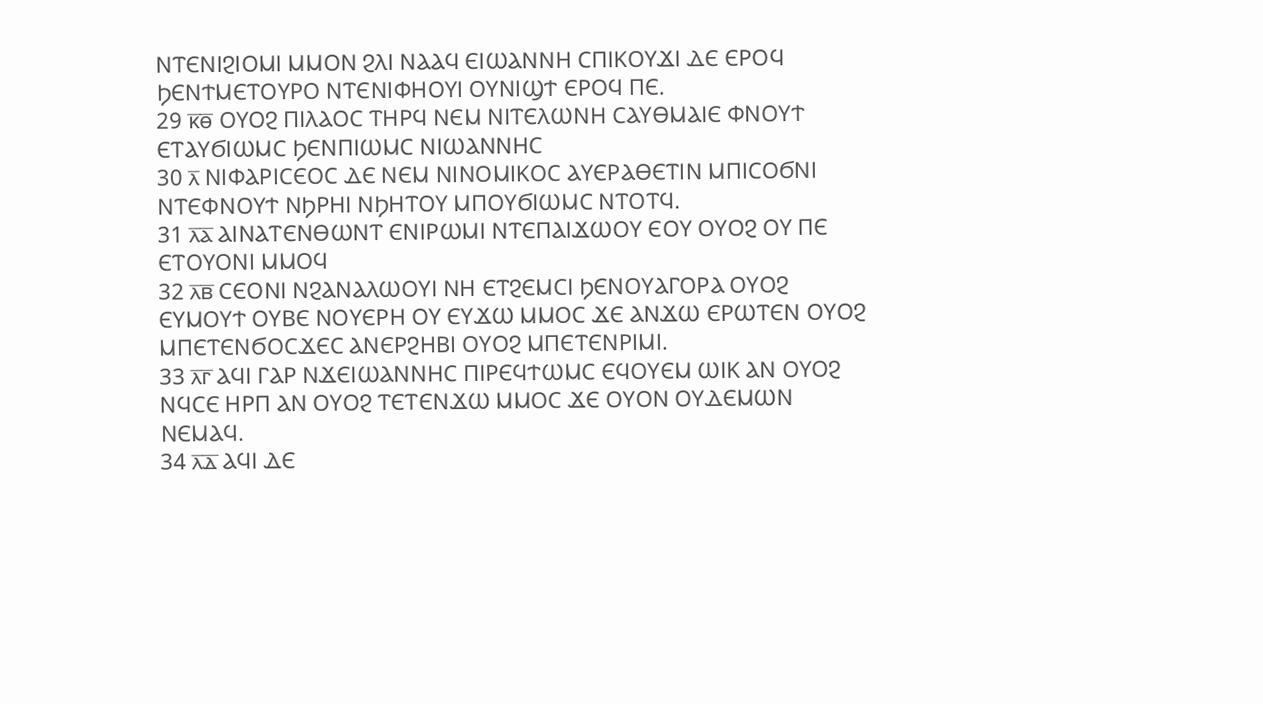ⲚⲦⲈⲚⲒϨⲒⲞⲘⲒ ⲘⲘⲞⲚ ϨⲖⲒ ⲚⲀⲀϤ ⲈⲒⲰⲀⲚⲚⲎ ⲤⲠⲒⲔⲞⲨϪⲒ ⲆⲈ ⲈⲢⲞϤ ϦⲈⲚϮⲘⲈⲦⲞⲨⲢⲞ ⲚⲦⲈⲚⲒⲪⲎⲞⲨⲒ ⲞⲨⲚⲒϢϮ ⲈⲢⲞϤ ⲠⲈ.
29 ⲕ̅ⲑ̅ ⲞⲨⲞϨ ⲠⲒⲖⲀⲞⲤ ⲦⲎⲢϤ ⲚⲈⲘ ⲚⲒⲦⲈⲖⲰⲚⲎ ⲤⲀⲨⲐⲘⲀⲒⲈ ⲪⲚⲞⲨϮ ⲈⲦⲀⲨϬⲒⲰⲘⲤ ϦⲈⲚⲠⲒⲰⲘⲤ ⲚⲒⲰⲀⲚⲚⲎⲤ
30 ⲗ̅ ⲚⲒⲪⲀⲢⲒⲤⲈⲞⲤ ⲆⲈ ⲚⲈⲘ ⲚⲒⲚⲞⲘⲒⲔⲞⲤ ⲀⲨⲈⲢⲀⲐⲈⲦⲒⲚ ⲘⲠⲒⲤⲞϬⲚⲒ ⲚⲦⲈⲪⲚⲞⲨϮ ⲚϦⲢⲎⲒ ⲚϦⲎⲦⲞⲨ ⲘⲠⲞⲨϬⲒⲰⲘⲤ ⲚⲦⲞⲦϤ.
31 ⲗ̅ⲁ̅ ⲀⲒⲚⲀⲦⲈⲚⲐⲰⲚⲦ ⲈⲚⲒⲢⲰⲘⲒ ⲚⲦⲈⲠⲀⲒϪⲰⲞⲨ ⲈⲞⲨ ⲞⲨⲞϨ ⲞⲨ ⲠⲈ ⲈⲦⲞⲨⲞⲚⲒ ⲘⲘⲞϤ
32 ⲗ̅ⲃ̅ ⲤⲈⲞⲚⲒ ⲚϨⲀⲚⲀⲖⲰⲞⲨⲒ ⲚⲎ ⲈⲦϨⲈⲘⲤⲒ ϦⲈⲚⲞⲨⲀⲄⲞⲢⲀ ⲞⲨⲞϨ ⲈⲨⲘⲞⲨϮ ⲞⲨⲂⲈ ⲚⲞⲨⲈⲢⲎ ⲞⲨ ⲈⲨϪⲰ ⲘⲘⲞⲤ ϪⲈ ⲀⲚϪⲰ ⲈⲢⲰⲦⲈⲚ ⲞⲨⲞϨ ⲘⲠⲈⲦⲈⲚϬⲞⲤϪⲈⲤ ⲀⲚⲈⲢϨⲎⲂⲒ ⲞⲨⲞϨ ⲘⲠⲈⲦⲈⲚⲢⲒⲘⲒ.
33 ⲗ̅ⲅ̅ ⲀϤⲒ ⲄⲀⲢ ⲚϪⲈⲒⲰⲀⲚⲚⲎⲤ ⲠⲒⲢⲈϤϮⲰⲘⲤ ⲈϤⲞⲨⲈⲘ ⲰⲒⲔ ⲀⲚ ⲞⲨⲞϨ ⲚϤⲤⲈ ⲎⲢⲠ ⲀⲚ ⲞⲨⲞϨ ⲦⲈⲦⲈⲚϪⲰ ⲘⲘⲞⲤ ϪⲈ ⲞⲨⲞⲚ ⲞⲨⲆⲈⲘⲰⲚ ⲚⲈⲘⲀϤ.
34 ⲗ̅ⲇ̅ ⲀϤⲒ ⲆⲈ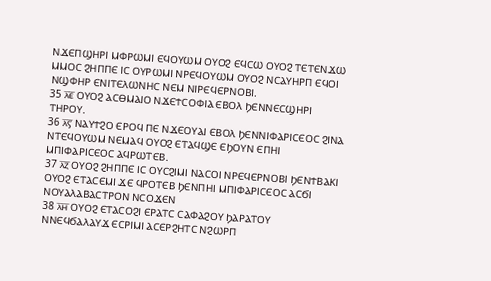ⲚϪⲈⲠϢⲎⲢⲒ ⲘⲪⲢⲰⲘⲒ ⲈϤⲞⲨⲰⲘ ⲞⲨⲞϨ ⲈϤⲤⲰ ⲞⲨⲞϨ ⲦⲈⲦⲈⲚϪⲰ ⲘⲘⲞⲤ ϨⲎⲠⲠⲈ ⲒⲤ ⲞⲨⲢⲰⲘⲒ ⲚⲢⲈϤⲞⲨⲰⲘ ⲞⲨⲞϨ ⲚⲤⲀⲨⲎⲢⲠ ⲈϤⲞⲒ ⲚϢⲪⲎⲢ ⲈⲚⲒⲦⲈⲖⲰⲚⲎⲤ ⲚⲈⲘ ⲚⲒⲢⲈϤⲈⲢⲚⲞⲂⲒ.
35 ⲗ̅ⲉ̅ ⲞⲨⲞϨ ⲀⲤⲐⲘⲀⲒⲞ ⲚϪⲈϮⲤⲞⲪⲒⲀ ⲈⲂⲞⲖ ϦⲈⲚⲚⲈⲤϢⲎⲢⲒ ⲦⲎⲢⲞⲨ.
36 ⲗ̅ⲋ̅ ⲚⲀⲨϮϨⲞ ⲈⲢⲞϤ ⲠⲈ ⲚϪⲈⲞⲨⲀⲒ ⲈⲂⲞⲖ ϦⲈⲚⲚⲒⲪⲀⲢⲒⲤⲈⲞⲤ ϨⲒⲚⲀ ⲚⲦⲈϤⲞⲨⲰⲘ ⲚⲈⲘⲀϤ ⲞⲨⲞϨ ⲈⲦⲀϤϢⲈ ⲈϦⲞⲨⲚ ⲈⲠⲎⲒ ⲘⲠⲒⲪⲀⲢⲒⲤⲈⲞⲤ ⲀϤⲢⲰⲦⲈⲂ.
37 ⲗ̅ⲍ̅ ⲞⲨⲞϨ ϨⲎⲠⲠⲈ ⲒⲤ ⲞⲨⲤϨⲒⲘⲒ ⲚⲀⲤⲞⲒ ⲚⲢⲈϤⲈⲢⲚⲞⲂⲒ ϦⲈⲚϮⲂⲀⲔⲒ ⲞⲨⲞϨ ⲈⲦⲀⲤⲈⲘⲒ ϪⲈ ϤⲢⲞⲦⲈⲂ ϦⲈⲚⲠⲎⲒ ⲘⲠⲒⲪⲀⲢⲒⲤⲈⲞⲤ ⲀⲤϬⲒ ⲚⲞⲨⲀⲖⲀⲂⲀⲤⲦⲢⲞⲚ ⲚⲤⲞϪⲈⲚ
38 ⲗ̅ⲏ̅ ⲞⲨⲞϨ ⲈⲦⲀⲤⲞϨⲒ ⲈⲢⲀⲦⲤ ⲤⲀⲪⲀϨⲞⲨ ϦⲀⲢⲀⲦⲞⲨ ⲚⲚⲈϤϬⲀⲖⲀⲨϪ ⲈⲤⲢⲒⲘⲒ ⲀⲤⲈⲢϨⲎⲦⲤ ⲚϨⲰⲢⲠ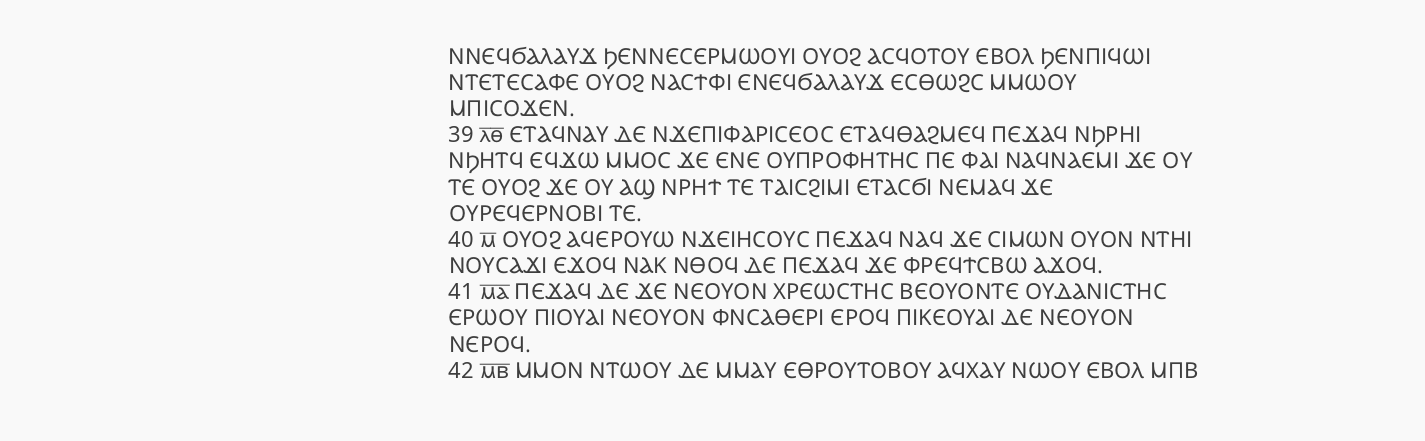ⲚⲚⲈϤϬⲀⲖⲀⲨϪ ϦⲈⲚⲚⲈⲤⲈⲢⲘⲰⲞⲨⲒ ⲞⲨⲞϨ ⲀⲤϤⲞⲦⲞⲨ ⲈⲂⲞⲖ ϦⲈⲚⲠⲒϤⲰⲒ ⲚⲦⲈⲦⲈⲤⲀⲪⲈ ⲞⲨⲞϨ ⲚⲀⲤϮⲪⲒ ⲈⲚⲈϤϬⲀⲖⲀⲨϪ ⲈⲤⲐⲰϨⲤ ⲘⲘⲰⲞⲨ ⲘⲠⲒⲤⲞϪⲈⲚ.
39 ⲗ̅ⲑ̅ ⲈⲦⲀϤⲚⲀⲨ ⲆⲈ ⲚϪⲈⲠⲒⲪⲀⲢⲒⲤⲈⲞⲤ ⲈⲦⲀϤⲐⲀϨⲘⲈϤ ⲠⲈϪⲀϤ ⲚϦⲢⲎⲒ ⲚϦⲎⲦϤ ⲈϤϪⲰ ⲘⲘⲞⲤ ϪⲈ ⲈⲚⲈ ⲞⲨⲠⲢⲞⲪⲎⲦⲎⲤ ⲠⲈ ⲪⲀⲒ ⲚⲀϤⲚⲀⲈⲘⲒ ϪⲈ ⲞⲨ ⲦⲈ ⲞⲨⲞϨ ϪⲈ ⲞⲨ ⲀϢ ⲚⲢⲎϮ ⲦⲈ ⲦⲀⲒⲤϨⲒⲘⲒ ⲈⲦⲀⲤϬⲒ ⲚⲈⲘⲀϤ ϪⲈ ⲞⲨⲢⲈϤⲈⲢⲚⲞⲂⲒ ⲦⲈ.
40 ⲙ̅ ⲞⲨⲞϨ ⲀϤⲈⲢⲞⲨⲰ ⲚϪⲈⲒⲎⲤⲞⲨⲤ ⲠⲈϪⲀϤ ⲚⲀϤ ϪⲈ ⲤⲒⲘⲰⲚ ⲞⲨⲞⲚ ⲚⲦⲎⲒ ⲚⲞⲨⲤⲀϪⲒ ⲈϪⲞϤ ⲚⲀⲔ ⲚⲐⲞϤ ⲆⲈ ⲠⲈϪⲀϤ ϪⲈ ⲪⲢⲈϤϮⲤⲂⲰ ⲀϪⲞϤ.
41 ⲙ̅ⲁ̅ ⲠⲈϪⲀϤ ⲆⲈ ϪⲈ ⲚⲈⲞⲨⲞⲚ ⲬⲢⲈⲰⲤⲦⲎⲤ ⲂⲈⲞⲨⲞⲚⲦⲈ ⲞⲨⲆⲀⲚⲒⲤⲦⲎⲤ ⲈⲢⲰⲞⲨ ⲠⲒⲞⲨⲀⲒ ⲚⲈⲞⲨⲞⲚ ⲪⲚⲤⲀⲐⲈⲢⲒ ⲈⲢⲞϤ ⲠⲒⲔⲈⲞⲨⲀⲒ ⲆⲈ ⲚⲈⲞⲨⲞⲚ ⲚⲈⲢⲞϤ.
42 ⲙ̅ⲃ̅ ⲘⲘⲞⲚ ⲚⲦⲰⲞⲨ ⲆⲈ ⲘⲘⲀⲨ ⲈⲐⲢⲞⲨⲦⲞⲂⲞⲨ ⲀϤⲬⲀⲨ ⲚⲰⲞⲨ ⲈⲂⲞⲖ ⲘⲠⲂ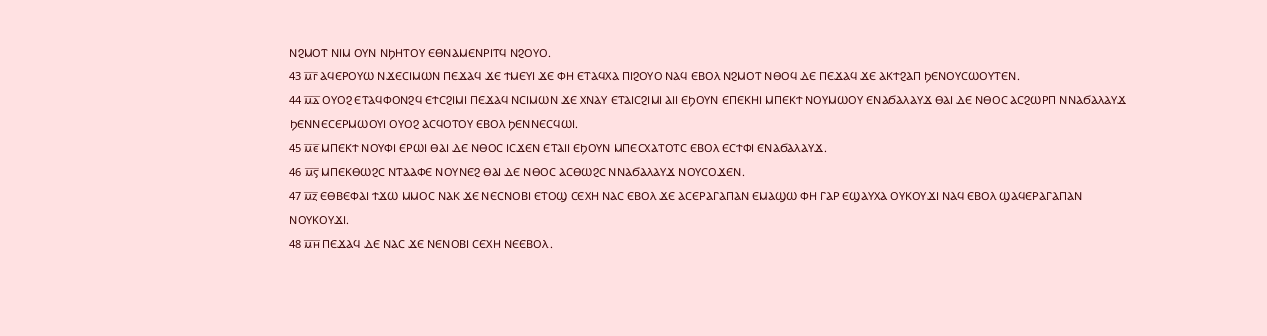ⲚϨⲘⲞⲦ ⲚⲒⲘ ⲞⲨⲚ ⲚϦⲎⲦⲞⲨ ⲈⲐⲚⲀⲘⲈⲚⲢⲒⲦϤ ⲚϨⲞⲨⲞ.
43 ⲙ̅ⲅ̅ ⲀϤⲈⲢⲞⲨⲰ ⲚϪⲈⲤⲒⲘⲰⲚ ⲠⲈϪⲀϤ ϪⲈ ϮⲘⲈⲨⲒ ϪⲈ ⲪⲎ ⲈⲦⲀϤⲬⲀ ⲠⲒϨⲞⲨⲞ ⲚⲀϤ ⲈⲂⲞⲖ ⲚϨⲘⲞⲦ ⲚⲐⲞϤ ⲆⲈ ⲠⲈϪⲀϤ ϪⲈ ⲀⲔϮϨⲀⲠ ϦⲈⲚⲞⲨⲤⲰⲞⲨⲦⲈⲚ.
44 ⲙ̅ⲇ̅ ⲞⲨⲞϨ ⲈⲦⲀϤⲪⲞⲚϨϤ ⲈϮⲤϨⲒⲘⲒ ⲠⲈϪⲀϤ ⲚⲤⲒⲘⲰⲚ ϪⲈ ⲬⲚⲀⲨ ⲈⲦⲀⲒⲤϨⲒⲘⲒ ⲀⲒⲒ ⲈϦⲞⲨⲚ ⲈⲠⲈⲔⲎⲒ ⲘⲠⲈⲔϮ ⲚⲞⲨⲘⲰⲞⲨ ⲈⲚⲀϬⲀⲖⲀⲨϪ ⲐⲀⲒ ⲆⲈ ⲚⲐⲞⲤ ⲀⲤϨⲰⲢⲠ ⲚⲚⲀϬⲀⲖⲀⲨϪ ϦⲈⲚⲚⲈⲤⲈⲢⲘⲰⲞⲨⲒ ⲞⲨⲞϨ ⲀⲤϤⲞⲦⲞⲨ ⲈⲂⲞⲖ ϦⲈⲚⲚⲈⲤϤⲰⲒ.
45 ⲙ̅ⲉ̅ ⲘⲠⲈⲔϮ ⲚⲞⲨⲪⲒ ⲈⲢⲰⲒ ⲐⲀⲒ ⲆⲈ ⲚⲐⲞⲤ ⲒⲤϪⲈⲚ ⲈⲦⲀⲒⲒ ⲈϦⲞⲨⲚ ⲘⲠⲈⲤⲬⲀⲦⲞⲦⲤ ⲈⲂⲞⲖ ⲈⲤϮⲪⲒ ⲈⲚⲀϬⲀⲖⲀⲨϪ.
46 ⲙ̅ⲋ̅ ⲘⲠⲈⲔⲐⲰϨⲤ ⲚⲦⲀⲀⲪⲈ ⲚⲞⲨⲚⲈϨ ⲐⲀⲒ ⲆⲈ ⲚⲐⲞⲤ ⲀⲤⲐⲰϨⲤ ⲚⲚⲀϬⲀⲖⲀⲨϪ ⲚⲞⲨⲤⲞϪⲈⲚ.
47 ⲙ̅ⲍ̅ ⲈⲐⲂⲈⲪⲀⲒ ϮϪⲰ ⲘⲘⲞⲤ ⲚⲀⲔ ϪⲈ ⲚⲈⲤⲚⲞⲂⲒ ⲈⲦⲞϢ ⲤⲈⲬⲎ ⲚⲀⲤ ⲈⲂⲞⲖ ϪⲈ ⲀⲤⲈⲢⲀⲄⲀⲠⲀⲚ ⲈⲘⲀϢⲰ ⲪⲎ ⲄⲀⲢ ⲈϢⲀⲨⲬⲀ ⲞⲨⲔⲞⲨϪⲒ ⲚⲀϤ ⲈⲂⲞⲖ ϢⲀϤⲈⲢⲀⲄⲀⲠⲀⲚ ⲚⲞⲨⲔⲞⲨϪⲒ.
48 ⲙ̅ⲏ̅ ⲠⲈϪⲀϤ ⲆⲈ ⲚⲀⲤ ϪⲈ ⲚⲈⲚⲞⲂⲒ ⲤⲈⲬⲎ ⲚⲈⲈⲂⲞⲖ.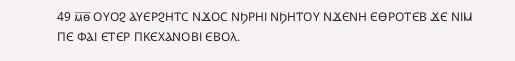49 ⲙ̅ⲑ̅ ⲞⲨⲞϨ ⲀⲨⲈⲢϨⲎⲦⲤ ⲚϪⲞⲤ ⲚϦⲢⲎⲒ ⲚϦⲎⲦⲞⲨ ⲚϪⲈⲚⲎ ⲈⲐⲢⲞⲦⲈⲂ ϪⲈ ⲚⲒⲘ ⲠⲈ ⲪⲀⲒ ⲈⲦⲈⲢ ⲠⲔⲈⲬⲀⲚⲞⲂⲒ ⲈⲂⲞⲖ.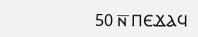50 ⲛ̅ ⲠⲈϪⲀϤ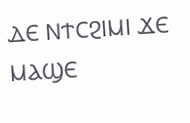ⲆⲈ ⲚϮⲤϨⲒⲘⲒ ϪⲈ ⲘⲀϢⲈ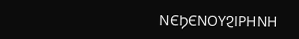ⲚⲈϦⲈⲚⲞⲨϨⲒⲢⲎⲚⲎ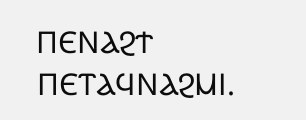ⲠⲈⲚⲀϨϮ ⲠⲈⲦⲀϤⲚⲀϨⲘⲒ.